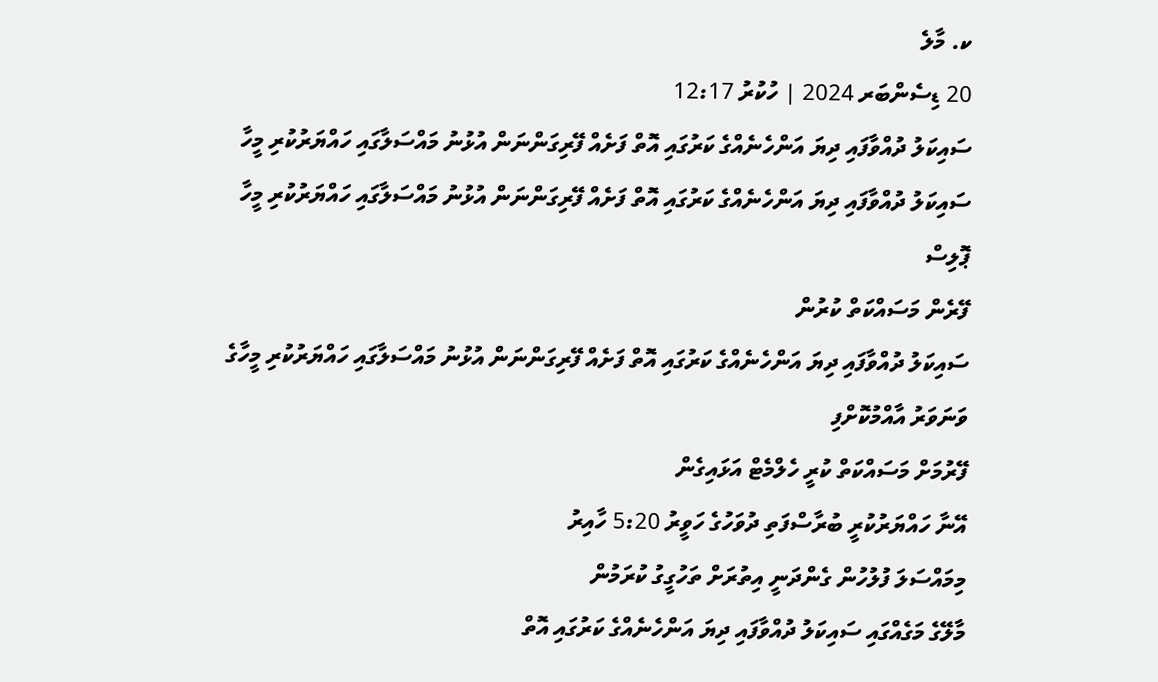ކ. މާލެ
20 ޑިސެންބަރ 2024 | ހުކުރު 12:17
ސައިކަލު ދުއްވާފައި ދިޔަ އަންހެނެއްގެ ކަރުގައި އޮތް ފަށެއް ފޭރިގަންނަން އުޅުނު މައްސަލާގައި ހައްޔަރުކުރި މީހާ
ސައިކަލު ދުއްވާފައި ދިޔަ އަންހެނެއްގެ ކަރުގައި އޮތް ފަށެއް ފޭރިގަންނަން އުޅުނު މައްސަލާގައި ހައްޔަރުކުރި މީހާ
ޕޮލިސް
ފޭރެން މަސައްކަތް ކުރުން
ސައިކަލު ދުއްވާފައި ދިޔަ އަންހެނެއްގެ ކަރުގައި އޮތް ފަށެއް ފޭރިގަންނަން އުޅުނު މައްސަލާގައި ހައްޔަރުކުރި މީހާގެ ވަނަވަރު އާއްމުކޮށްފި
ފޭރުމަށް މަސައްކަތް ކުރީ ހެލްމެޓް އަޅައިގެން
އޭނާ ހައްޔަރުކުރީ ބުރާސްފަތި ދުވަހުގެ ހަވީރު 5:20 ހާއިރު
މިމައްސަލަ ފުލުހުން ގެންދަނީ އިތުރަށް ތަހުގީގު ކުރަމުން
މާލޭގެ މަގެއްގައި ސައިކަލު ދުއްވާފައި ދިޔަ އަންހެނެއްގެ ކަރުގައި އޮތް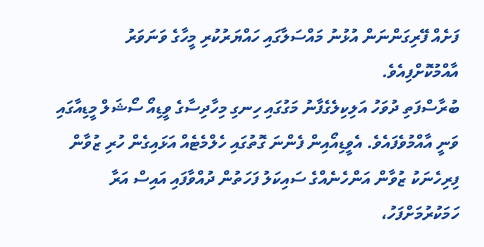ފަށެއް ފޭރިގަންނަން އުޅުނު މައްސަލާގައި ހައްޔަރުކުރި މީހާގެ ވަނަވަރު އާއްމުކޮށްފިއެވެ.
ބުރާސްފަތި ދުވަހު އަލިކިލެގެފާނު މަގުގައި ހިނގި މިހާދިސާގެ ވީޑިއޯ ސޯޝަލް މީޑިއާގައި ވަނީ އާއްމުވެފައެވެ. އެވީޑިއޯއިން ފެންނަ ގޮތުގައި ހެލްމެޓެއް އަޅައިގެން ހުރި ޒުވާން ފިރިހެނަކު ޒުވާން އަންހެނެއްގެ ސައިކަލު ފަހަތުން ދުއްވާފައި އައިސް އަރާ ހަމަކުރުމަށްފަހު،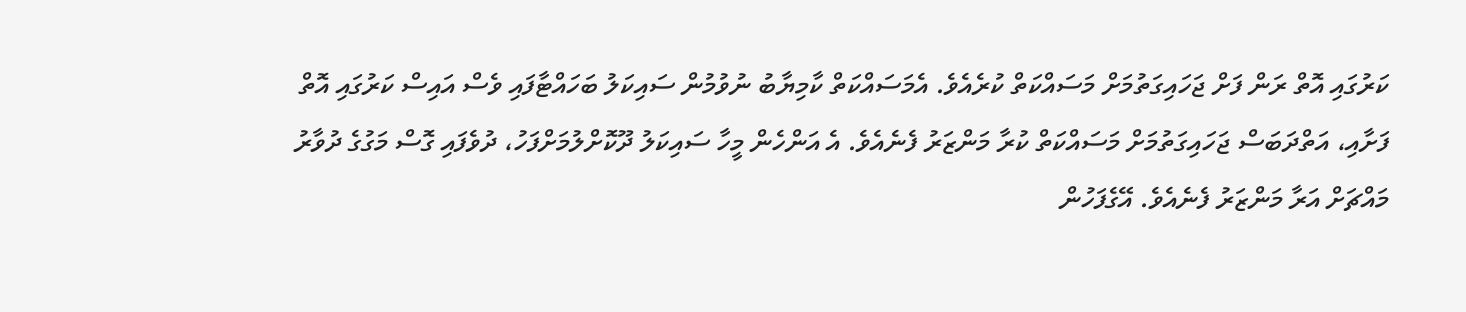ކަރުގައި އޮތް ރަން ފަށް ޖަހައިގަތުމަށް މަސައްކަތް ކުރެއެވެ. އެމަސައްކަތް ކާމިޔާބު ނުވުމުން ސައިކަލު ބަހައްޓާފައި ވެސް އައިސް ކަރުގައި އޮތް ފަށާއި، އަތްދަބަސް ޖަހައިގަތުމަށް މަސައްކަތް ކުރާ މަންޒަރު ފެނެއެވެ. އެ އަންހެން މީހާ ސައިކަލު ދޫކޮށްލުމަށްފަހު، ދުވެފައި ގޮސް މަގުގެ ދުވާރު މައްޗަށް އަރާ މަންޒަރު ފެނެއެވެ. އޭގެފަހުން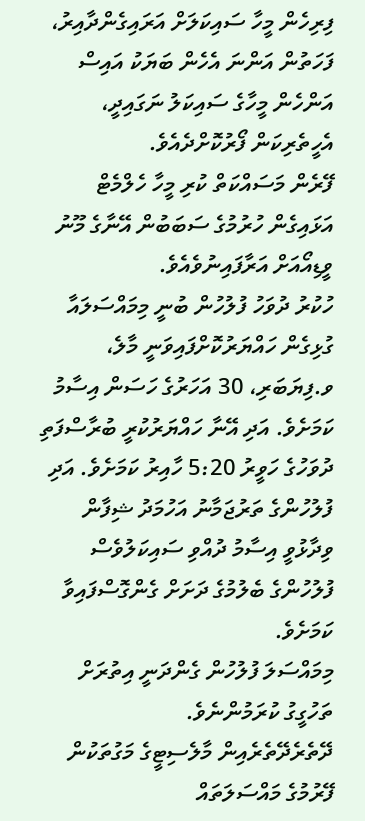ފިރިހެން މީހާ ސައިކަލަށް އަރައިގެންދާއިރު، ފަހަތުން އަންނަ އެހެން ބަޔަކު އައިސް އަންހެން މީހާގެ ސައިކަލު ނަގައިދީ، އެހީތެރިކަން ފޯރުކޮށްދެއެވެ.
ފޭރެން މަސައްކަތް ކުރި މީހާ ހެލްމެޓް އަޅައިގެން ހުރުމުގެ ސަބަބުން އޭނާގެ މޫނު ވީޑިއޯއަށް އަރާފައިނުވެއެވެ.
ހުކުރު ދުވަހު ފުލުހުން ބުނީ މިމައްސަލައާ ގުޅިގެން ހައްޔަރުކޮށްފައިވަނީ މާލެ، ވ.ފިޔަބަރި، 30 އަހަރުގެ ހަސަން އިސާމު ކަމަށެވެ. އަދި އޭނާ ހައްޔަރުކުރީ ބުރާސްފަތި ދުވަހުގެ ހަވީރު 5:20 ހާއިރު ކަމަށެވެ. އަދި ފުލުހުންގެ ތަރުޖަމާނު އަހުމަދު ޝިފާން ވިދާޅުވީ އިސާމު ދުއްވި ސައިކަލުވެސް ފުލުހުންގެ ބެލުމުގެ ދަށަށް ގެންގޮސްފައިވާ ކަމަށެވެ.
މިމައްސަލަ ފުލުހުން ގެންދަނީ އިތުރަށް ތަހުގީގު ކުރަމުންނެވެ.
ދޭތެރެދޭތެރެއިން މާލެސިޓީގެ މަގުތަކުން ފޭރުމުގެ މައްސަލަތައް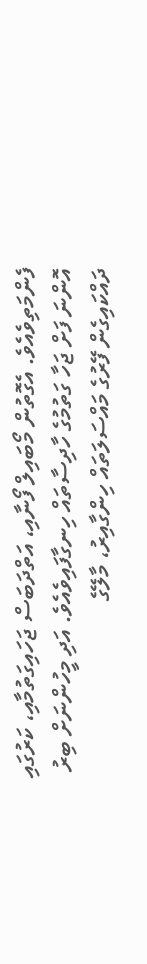ފެންމަތިވެއެވެ. އެގޮތުން މޯބައިލް ފޯނާއި، އަތްދަބަސް ޖަހައިގަތުމާއި، ކަރުގައި އޮންނަ ފަށް ޖަހާ ގަތުމުގެ ހާދިސާތައް ހިނގާފައިވެއެވެ. އަދި މީހުންނަށް ބިރު ދައްކައިގެން ފޭރުގެ މައްސަލަތައް ހިންގާއިރު، މާލޭގެ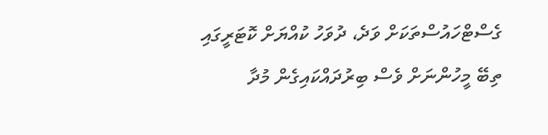ގެސްޓްހައުސްތަކަށް ވަދެ، ދުވަހު ކުއްޔަށް ކޮޓަރީގައި ތިބޭ މީހުންނަށް ވެސް ބިރުދައްކައިގެން މުދާ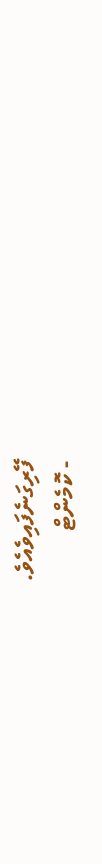ފޭރިގަނެފައިވެއެވެ.
- ކޮމެންޓް